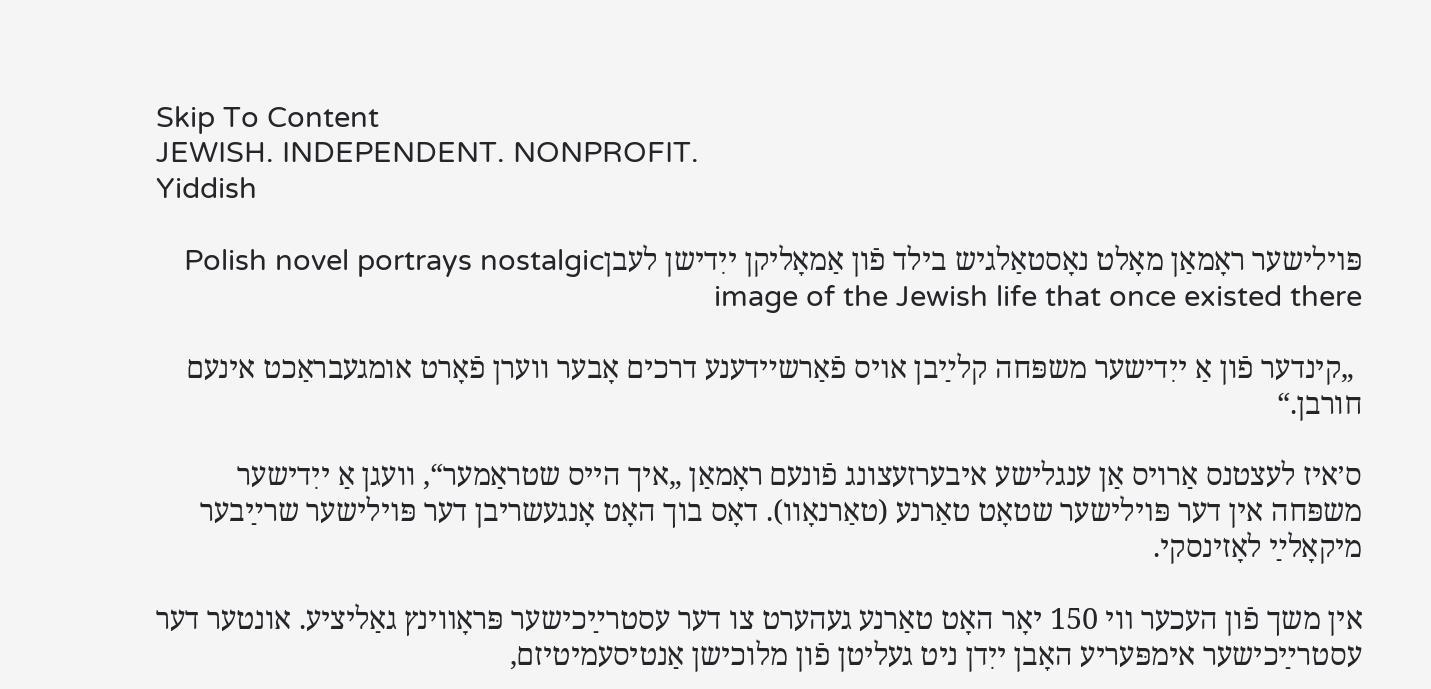Skip To Content
JEWISH. INDEPENDENT. NONPROFIT.
Yiddish

פּױלישער ראָמאַן מאָלט נאָסטאַלגיש בילד פֿון אַמאָליקן ייִדישן לעבןPolish novel portrays nostalgic image of the Jewish life that once existed there

 „קינדער פֿון אַ ייִדישער משפּחה קלײַבן אױס פֿאַרשײדענע דרכים אָבער ווערן פֿאָרט אומגעבראַכט אינעם חורבן.“

ס׳איז לעצטנס אַרויס אַן ענגלישע איבערזעצונג פֿונעם ראָמאַן „איך הייס שטראַמער“, וועגן אַ ייִדישער משפּחה אין דער פּױלישער שטאָט טאַרנע (טאַרנאָוו). דאָס בוך האָט אָנגעשריבן דער פּױלישער שרײַבער מיקאָלײַ לאָזינסקי.

אין משך פֿון העכער װי 150 יאָר האָט טאַרנע געהערט צו דער עסטרײַכישער פּראָװינץ גאַליציע. אונטער דער עסטרײַכישער אימפּעריע האָבן ייִדן ניט געליטן פֿון מלוכישן אַנטיסעמיטיזם,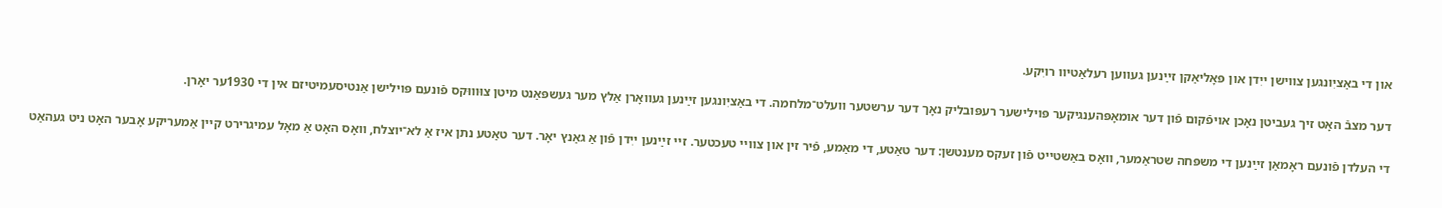און די באַציִונגען צװישן ייִדן און פּאָליאַקן זײַנען געװען רעלאַטיװ רויִקע.

דער מצבֿ האָט זיך געביטן נאָכן אױפֿקום פֿון דער אומאָפּהענגיקער פּױלישער רעפּובליק נאָך דער ערשטער װעלט־מלחמה. די באַציִונגען זײַנען געװאָרן אַלץ מער געשפּאַנט מיטן צוּװוּקס פֿונעם פּױלישן אַנטיסעמיטיזם אין די 1930ער יאָרן.

די העלדן פֿונעם ראָמאַן זײַנען די משפּחה שטראַמער, װאָס באַשטײט פֿון זעקס מענטשן: דער טאַטע, די מאַמע, פֿיר זין און צװײ טעכטער. זײ זײַנען ייִדן פֿון אַ גאַנץ יאָר. דער טאַטע נתן איז אַ לא־יוצלח, װאָס האָט אַ מאָל עמיגרירט קײן אַמעריקע אָבער האָט ניט געהאַט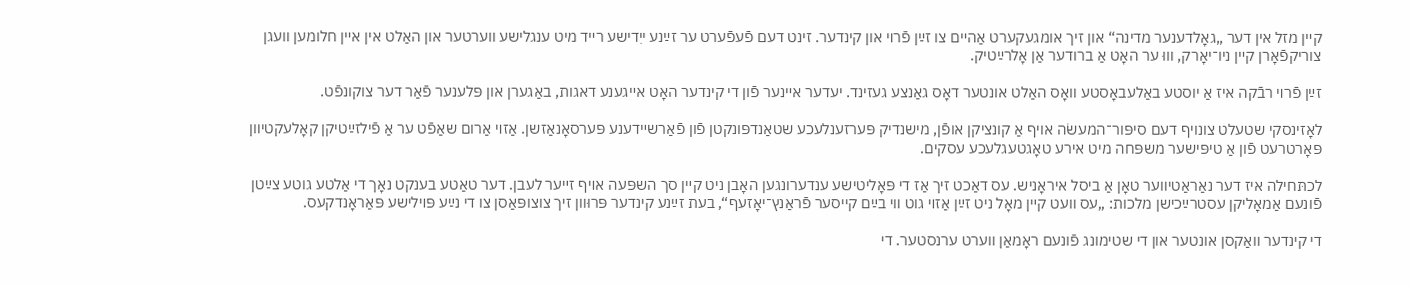קײן מזל אין דער „גאָלדענער מדינה“ און זיך אומגעקערט אַהײם צו זײַן פֿרױ און קינדער. זינט דעם פֿעפֿערט ער זײַנע ייִדישע רײד מיט ענגלישע װערטער און האַלט אין אײן חלומען װעגן צוריקפֿאָרן קײן ניו־יאָרק, װוּ ער האָט אַ ברודער אַן אָלרײַטיק.

זײַן פֿרױ רבֿקה איז אַ יוסטע באַלעבאָסטע װאָס האַלט אונטער דאָס גאַנצע געזינד. יעדער אײנער פֿון די קינדער האָט אײגענע דאגות, באַגערן און פּלענער פֿאַר דער צוקונפֿט.

לאָזינסקי שטעלט צונויף דעם סיפּור־המעשׂה אויף אַ קונציקן אופֿן, מישנדיק פּערזענלעכע שטאַנדפּונקטן פֿון פֿאַרשײדענע פּערסאָנאַזשן. אַזױ אַרום שאַפֿט ער אַ פֿילזײַטיקן קאָלעקטיװן פּאָרטרעט פֿון אַ טיפּישער משפּחה מיט אירע טאָגטעגלעכע עסקים.

לכתּחילה איז דער נאַראַטיװער טאָן אַ ביסל איראָניש. עס דאַכט זיך אַז די פּאָליטישע ענדערונגען האָבן ניט קײן סך השפּעה אױף זײער לעבן. דער טאַטע בענקט נאָך די אַלטע גוטע צײַטן פֿונעם אַמאָליקן עסטרײַכישן מלכות: „עס װעט קײן מאָל ניט זײַן אַזױ גוט װי בײַם קייסער פֿראַנץ־יאָזעף“, בעת זײַנע קינדער פּרוּװן זיך צוצופּאַסן צו די נײַע פּױלישע פּאַראָנדקעס.

די קינדער װאַקסן אונטער און די שטימונג פֿונעם ראָמאַן װערט ערנסטער. די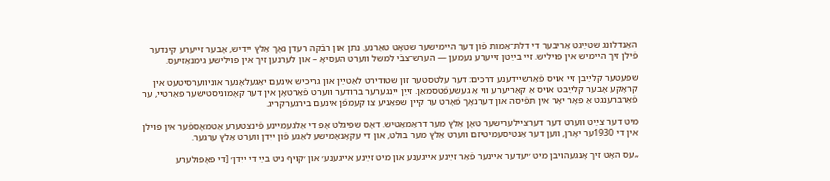האַנדלונג שטײַגט אַריבער די דלתּ־אַמות פֿון דער הײמישער שטאָט טאַרנע. נתן און רבֿקה רעדן נאָך אַלץ ייִדיש, אָבער זײערע קינדער פֿילן זיך הײמיש אין פּױליש. זײ בײַטן זײערע נעמען — הערש־צבֿי למשל װערט העסיאָ – און לערנען זיך אין פּױלישע גימנאַזיעס.

שפּעטער קלײַבן זײ אױס פֿאַרשײדענע דרכים: דער עלטסטער זון שטודירט לאַטײַן און גריכיש אינעם יאַגעלאָנער אוניװערסיטעט אין קראָקע אָבער קלײַבט אױס אַ קאַריערע װי אַ געשעפֿטסמאַן. זײַן ייִנגערער ברודער װערט פֿאַרטאָן אין דער קאָמוניסטישער פּאַרטײ, ער פֿאַרברענגט אַ פּאָר יאָר אין תּפֿיסה און דערנאָך פֿאָרט ער קײן שפּאַניע צו קעמפֿן אינעם בירגערקריג.

מיט דער צײַט װערט דער דערצײלערישער טאָן אַלץ מער דראַמאַטיש. דאָס שפּיגלט אָפּ די אַלגעמײנע פֿינצטערע אַטמאָספֿער אין פּױלן אין די 1930ער יאָרן, װען דער אַנטיסעמיטיזם װערט אַלץ מער בולט, און די עקאָנאָמישע לאַגע פֿון ייִדן ווערט אַלץ ערגער.

„עס האָט זיך אָנגעהױבן מיט ׳יעדער אײנער פֿאַר זײַנע אײגענע און מיט זײַנע אײגענע׳ און ׳קױף ניט בײַ די ייִדן׳ [די פּאָפּולערע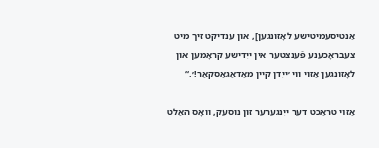אַנטיסעמיטישע לאָזונגען], און ענדיקט זיך מיט צעבראָכענע פֿענצטער אין ייִדישע קראָמען און לאָזונגען אַזוי ווי ׳ייִדן קיין מאַדאַגאַסקאַר!׳.“

אַזױ טראַכט דער ייִנגערער זון נוסעק, װאָס האַלט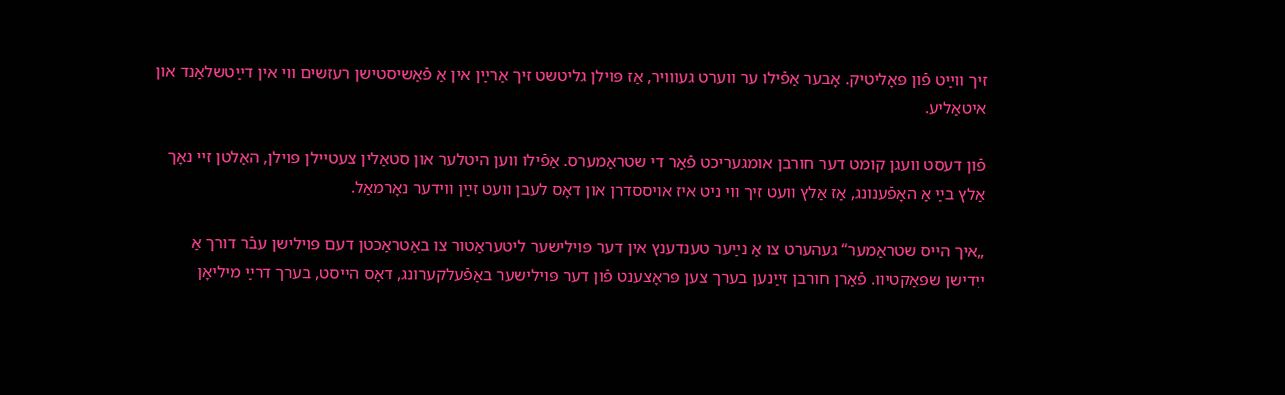זיך װײַט פֿון פּאָליטיק. אָבער אַפֿילו ער װערט געװױר, אַז פּױלן גליטשט זיך אַרײַן אין אַ פֿאַשיסטישן רעזשים װי אין דײַטשלאַנד און איטאַליע.

פֿון דעסט װעגן קומט דער חורבן אומגעריכט פֿאַר די שטראַמערס. אַפֿילו װען היטלער און סטאַלין צעטײלן פּױלן, האַלטן זײ נאָך אַלץ בײַ אַ האָפֿענונג, אַז אַלץ װעט זיך װי ניט איז אױססדרן און דאָס לעבן װעט זײַן װידער נאָרמאַל.

„איך הייס שטראַמער“ געהערט צו אַ נײַער טענדענץ אין דער פּױלישער ליטעראַטור צו באַטראַכטן דעם פּױלישן עבֿר דורך אַ ייִדישן שפּאַקטיװ. פֿאַרן חורבן זײַנען בערך צען פּראָצענט פֿון דער פּױלישער באַפֿעלקערונג, דאָס הײסט, בערך דרײַ מיליאָן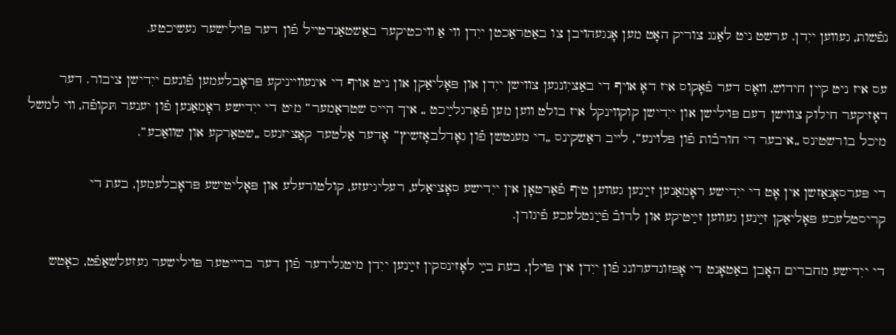נפֿשות, געװען ייִדן. ערשט ניט לאַנג צוריק האָט מען אָנגעהױבן צו באַטראַכטן ייִדן װי אַ װיכטיקער באַשטאַנדטײל פֿון דער פּױלישער געשיכטע.

עס איז ניט קײן חידוש, װאָס דער פֿאָקוס איז דאָ אױף די באַציִונגען צװישן ייִדן און פּאָליאַקן און ניט אױף די אינעװײניקע פּראָבלעמען פֿונעם ייִדישן ציבור. דער דאָזיקער חילוק צװישן דעם פּױלישן און ייִדישן קוקװינקל איז בולט װען מען פֿאַרגלײַכט „ איך הייס שטראַמער“ מיט די ייִדישע ראָמאַנען פֿון יענער תּקופֿה, װי למשל מיכל בורשטינס „איבער די חורבֿות פֿון פּלױנע“, לײב ראַשקינס „די מענטשן פֿון גאָדלבאָזשיץ“ אָדער אַלטער קאַציזנעס „שטאַרקע און שװאַכע“.

די פּערסאָנאַזשן אין אָט די ייִדישע ראָמאַנען זײַנען געװען טיף פֿאַרטאָן אין ייִדישע סאָציאַלע, רעליגיעזע, קולטורעלע און פּאָליטישע פּראָבלעמען, בעת די קריסטלעכע פּאָליאַקן זײַנען געװען זײַטיקע און לרובֿ פֿײַנטלעכע פֿיגורן.

די ייִדישע מחברים האָבן באַטאָנט די אָפּזונדערונג פֿון ייִדן אין פּױלן, בעת בײַ לאָזינסקין זײַנען ייִדן מיטגלידער פֿון דער ברײטער פּױלישער געזעלשאַפֿט, כאָטש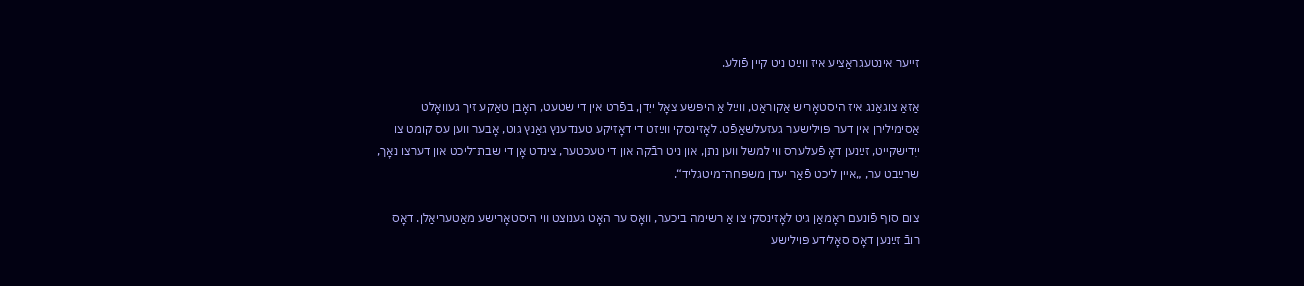זײער אינטעגראַציע איז װײַט ניט קײן פֿולע.

אַזאַ צוגאַנג איז היסטאָריש אַקוראַט, װײַל אַ היפּשע צאָל ייִדן, בפֿרט אין די שטעט, האָבן טאַקע זיך געװאָלט אַסימילירן אין דער פּױלישער געזעלשאַפֿט. לאָזינסקי װײַזט די דאָזיקע טענדענץ גאַנץ גוט, אָבער װען עס קומט צו ייִדישקײט, זײַנען דאָ פֿעלערס װי למשל װען נתן, און ניט רבֿקה און די טעכטער, צינדט אָן די שבת־ליכט און דערצו נאָך, שרײַבט ער, „אײן ליכט פֿאַר יעדן משפּחה־מיטגליד“.

צום סוף פֿונעם ראָמאַן גיט לאָזינסקי צו אַ רשימה ביכער, װאָס ער האָט גענוצט װי היסטאָרישע מאַטעריאַלן. דאָס רובֿ זײַנען דאָס סאָלידע פּױלישע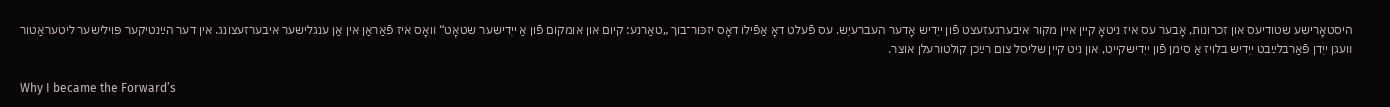היסטאָרישע שטודיעס און זכרונות, אָבער עס איז ניטאָ קײן אײן מקור איבערגעזעצט פֿון ייִדיש אָדער העברעיִש. עס פֿעלט דאָ אַפֿילו דאָס יזכּור־בוך „טאַרנע: קיום און אומקום פֿון אַ ייִדישער שטאָט“ װאָס איז פֿאַראַן אין אַן ענגלישער איבערזעצונג. אין דער הײַנטיקער פּױלישער ליטעראַטור װעגן ייִדן פֿאַרבלײַבט ייִדיש בלױז אַ סימן פֿון ייִדישקײט, און ניט קײן שליסל צום רײַכן קולטורעלן אוצר.

Why I became the Forward’s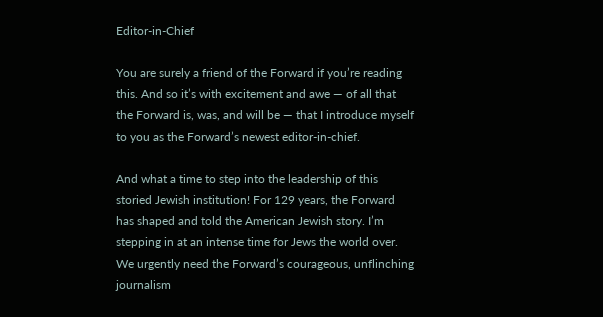Editor-in-Chief

You are surely a friend of the Forward if you’re reading this. And so it’s with excitement and awe — of all that the Forward is, was, and will be — that I introduce myself to you as the Forward’s newest editor-in-chief.

And what a time to step into the leadership of this storied Jewish institution! For 129 years, the Forward has shaped and told the American Jewish story. I’m stepping in at an intense time for Jews the world over. We urgently need the Forward’s courageous, unflinching journalism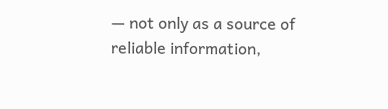— not only as a source of reliable information,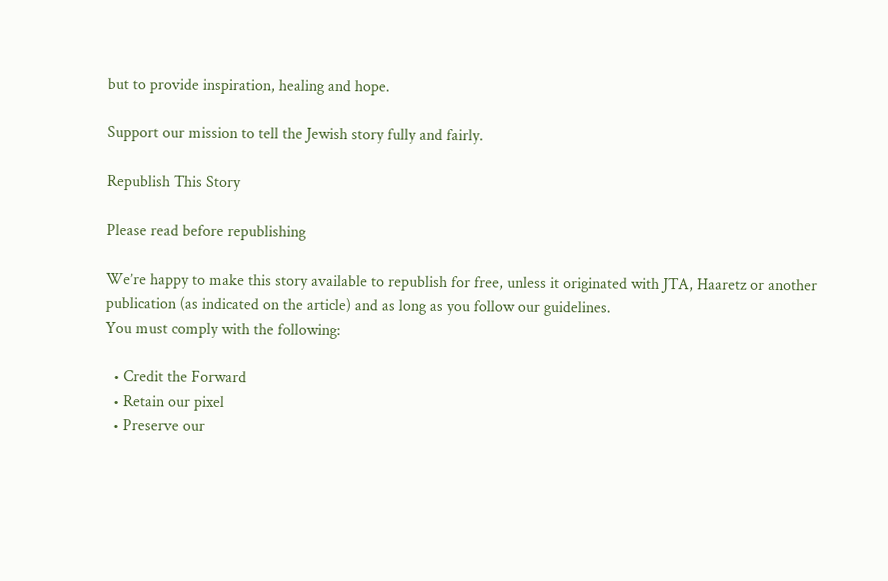but to provide inspiration, healing and hope.

Support our mission to tell the Jewish story fully and fairly.

Republish This Story

Please read before republishing

We’re happy to make this story available to republish for free, unless it originated with JTA, Haaretz or another publication (as indicated on the article) and as long as you follow our guidelines.
You must comply with the following:

  • Credit the Forward
  • Retain our pixel
  • Preserve our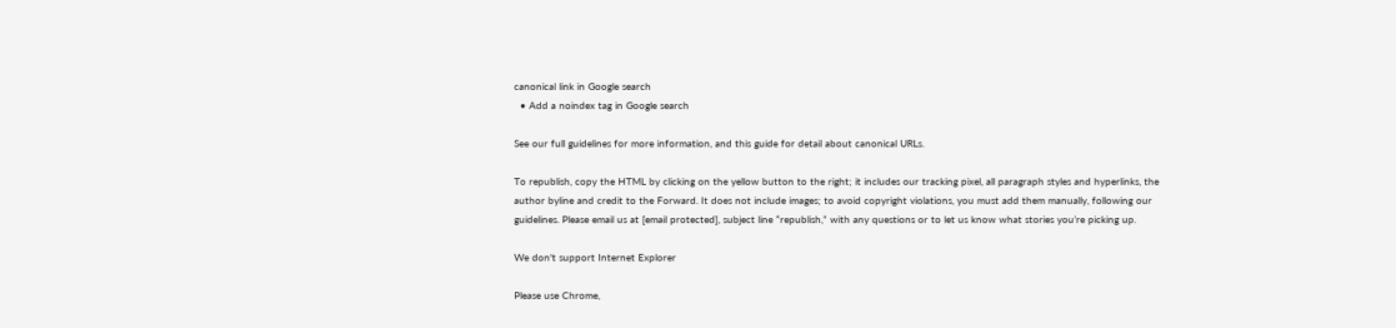canonical link in Google search
  • Add a noindex tag in Google search

See our full guidelines for more information, and this guide for detail about canonical URLs.

To republish, copy the HTML by clicking on the yellow button to the right; it includes our tracking pixel, all paragraph styles and hyperlinks, the author byline and credit to the Forward. It does not include images; to avoid copyright violations, you must add them manually, following our guidelines. Please email us at [email protected], subject line “republish,” with any questions or to let us know what stories you’re picking up.

We don't support Internet Explorer

Please use Chrome,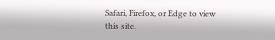Safari, Firefox, or Edge to view this site.